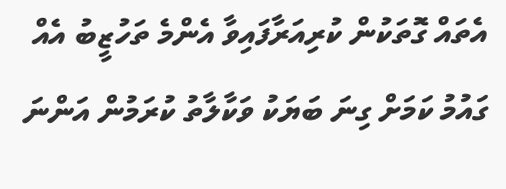އެތައް ގޮތަކުން ކުރިއަރާފައިވާ އެންމެ ތަހުޒީބު އެއް ގައުމު ކަމަށް ގިނަ ބަޔަކު ވަކާލާތު ކުރަމުން އަންނަ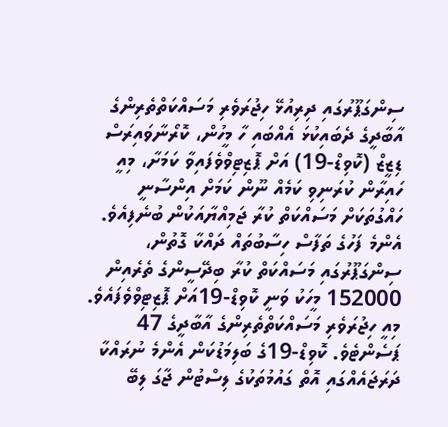ސިންގަޕޫރުގައި ދިރިއުޅޭ ހިޖުރަވެރި މަސައްކަތްތެރިންގެ އާބާދީގެ ދެބައިކުޅަ އެއްބައި ހާ މީހުން، ކޮރޯނާވައިރަސް ޑިޒީޒް (ކޮވިޑް-19) އަށް ޕޮޒިޓިވްވެފައިވާ ކަމަށާ، މިއީ ހައިރާން ކުރަނިވި ކަމެއް ނޫން ކަމަށް އިންސާނީ ހައްގުތަކަށް މަސައްކަތް ކުރާ ޖަމިއްޔާއަކުން ބުނެފިއެވެ.
އެންމެ ފަހުގެ ތަފާސް ހިސާބުތައް ދައްކާ ގޮތުން، ސިންގަޕޫރުގައި މަސައްކަތް ކުރާ ބިދޭސީންގެ ތެރެއިން 152000 މީހަކު ވަނީ ކޮވިޑް-19އަށް ޕޮޒިޓިވްވެފައެވެ. މިއީ ހިޖުރަވެރި މަސައްކަތްތެރިންގެ އާބާދީގެ 47 ޕަސެންޓެވެ. ކޮވިޑް-19ގެ ބަލިމަޑުކަން އެންމެ ނުރައްކާ ދަރަޖައެއްގައި އޮތް ގައުމުތަކުގެ ލިސްޓުން ޖާގަ ލިބޭ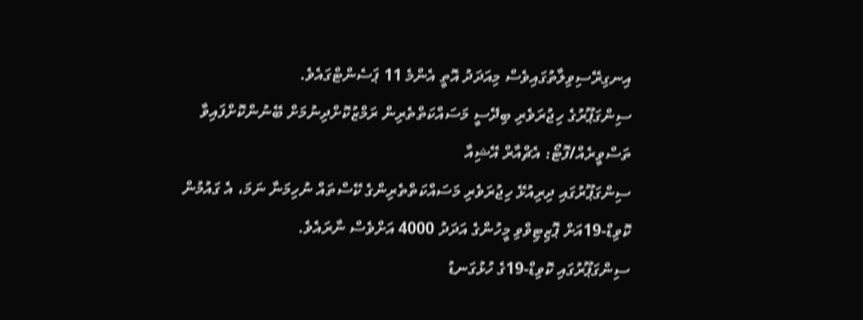އިނގިރޭސިވިލާތުގައިވެސް މިއަދަދު އޮތީ އެންމެ 11 ޕަސެންޓްގައެވެ.
ސިންގަޕޫރުގެ ހިޖުރަވެރި ބިދޭސީ މަސައްކަތްތެރިން ރަމްޒުކޮށްދިނުމަށް ބޭނުންކޮށްފައިވާ ތަސްވީރެއް/ފޮޓޯ: އެޗްއާރް އޭޝިއާ
ސިންގަޕޫރުގައި ދިރިއުޅޭ ހިޖުރަވެރި މަސައްކަތްތެރިންގެ ކޭސްތައް ނުހިމަނާ ނަމަ، އެ ގައުމުން ކޮވިޑް-19އަށް ޕޮޒިޓިވްވި މީހުންގެ އަދަދު 4000 އަށްވެސް ނާރައެވެ.
ސިންގަޕޫރުގައި ކޮވިޑް-19ގެ ހުޅުގަނޑު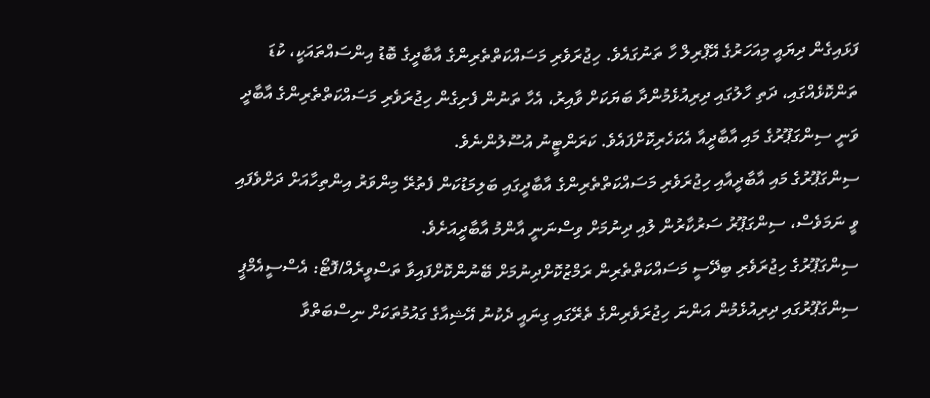ފަޅައިގެން ދިޔައީ މިއަހަރުގެ އޭޕްރިލް ހާ ތަނުގައެވެ. ހިޖުރަވެރި މަސައްކަތްތެރިންގެ އާބާދީގެ ބޮޑު އިންސައްތައަކީ، ކުޑަ ތަންކޮޅެއްގައި، ދަތި ހާލުގައި ދިރިއުޅެމުންދާ ބަޔަކަށް ވާއިރު، އެހާ ތަނުން ފެށިގެން ހިޖުރަވެރި މަސައްކަތްތެރިންގެ އާބާދީ ވަނީ ސިންގަޕޫރުގެ މައި އާބާދީއާ އެކަހެރިކޮށްފައެވެ. ކަރަންޓީނު އުސޫލުންނެވެ.
ސިންގަޕޫރުގެ މައި އާބާދީއާއި ހިޖުރަވެރި މަސައްކަތްތެރިންގެ އާބާދީގައި ބަލިމަޑުކަން ފެތުރޭ މިންވަރު އިންތިހާއަށް ދަށްވެފައި ވީ ނަމަވެސް، ސިންގަޕޫރު ސަރުކާރުން ލުއި ދިނުމަށް ވިސްނަނީ އާންމު އާބާދީއަށެވެ.
ސިންގަޕޫރުގެ ހިޖުރަވެރި ބިދޭސީ މަސައްކަތްތެރިން ރަމްޒުކޮށްދިނުމަށް ބޭނުންކޮށްފައިވާ ތަސްވީރެއް/ފޮޓޯ: އެސްސީއެމްޕީ
ސިންގަޕޫރުގައި ދިރިއުޅެމުން އަންނަ ހިޖުރަވެރިންގެ ތެރޭގައި ގިނައީ ދެކުނު އޭޝިއާގެ ގައުމުތަކަށް ނިސްބަތްވާ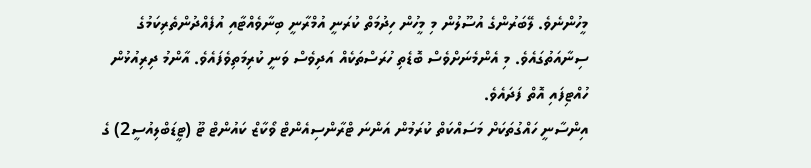މީހުންނެވެ. ލޭބަރުންގެ އުސޫލުން މި މީހުން ހިދުމަތް ކުރަނީ އުމްރާނީ ބިނާވެއްޓާއި އުފެއްދުންތެރިކަމުގެ ސިނާއަތުގައެވެ. މި އެންމެނަށްވެސް ބޮޑެތި ހުރަސްތަކެއް އަދިވެސް ވަނީ ކުރިމަތިވެފައެވެ. އާންމު ދިރިއުޅުން ހުއްޓިފައި އޮތް ފަދައެވެ.
އިންސާނީ ހައްގުތަކަށް މަސައްކަތް ކުރަމުން އަންނަ ޓްރާންސިއެންޓް ވޯކާޒް ކައުންޓް ޓޫ (ޓީޑަބްލިއުސީ2) ގެ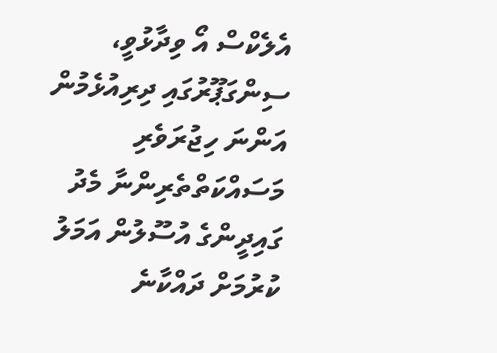އެލެކްސް އޯ ވިދާޅުވީ، ސިންގަޕޫރުގައި ދިރިއުޅެމުން އަންނަ ހިޖުރަވެރި މަސައްކަތްތެރިންނާ މެދު ގައިދީންގެ އުސޫލުން އަމަލު ކުރުމަށް ދައްކާނެ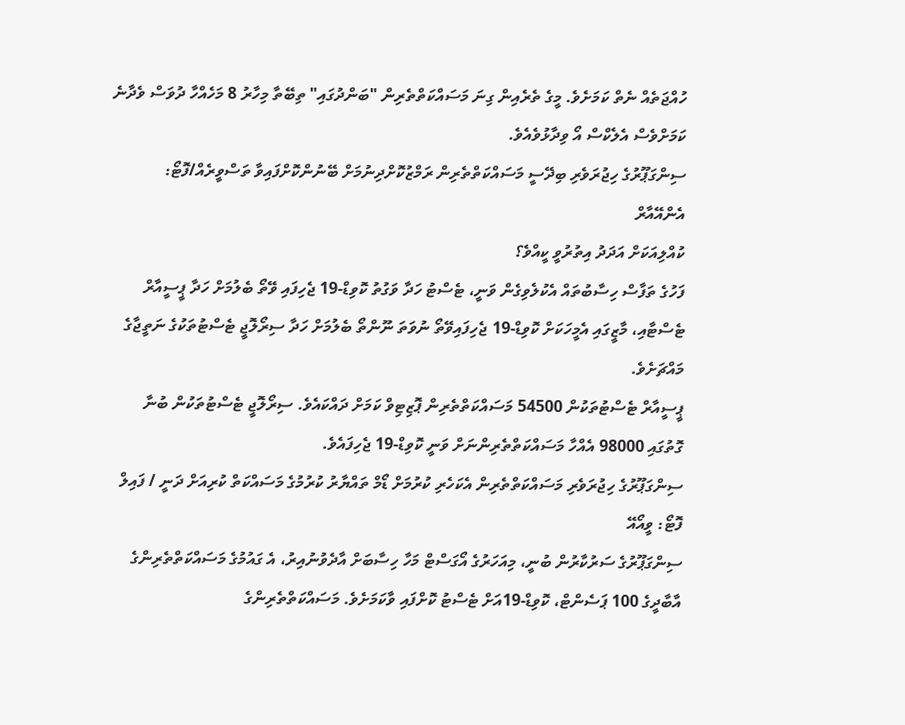ހުއްޖަތެއް ނެތް ކަމަށެވެ. މީގެ ތެރެއިން ގިނަ މަސައްކަތްތެރިން "ބަންދުގައި" ތިބޭތާ މިހާރު 8 މަހެއްހާ ދުވަސް ވެދާނެ ކަމަށްވެސް އެލެކްސް އޯ ވިދާޅުވެއެވެ.
ސިންގަޕޫރުގެ ހިޖުރަވެރި ބިދޭސީ މަސައްކަތްތެރިން ރަމްޒުކޮށްދިނުމަށް ބޭނުންކޮށްފައިވާ ތަސްވީރެއް/ފޮޓޯ: އެންއޭއާރް
ކުއްލިއަކަށް އަދަދު އިތުރުވީ ކީއްވެ؟
ފަހުގެ ތަފާސް ހިސާބުތައް އެކުލެވިގެން ވަނީ، ޓެސްޓު ހަދާ ވަގުތު ކޮވިޑް-19 ޖެހިފައި ވޭތޯ ބެލުމަށް ހަދާ ޕީސީއާރް ޓެސްޓާއި، މާޒީގައި އެމީހަކަށް ކޮވިޑް-19 ޖެހިފައިވޭތޯ ނުވަތަ ނޫންތޯ ބެލުމަށް ހަދާ ސިރޯލޮޖީ ޓެސްޓުތަކުގެ ނަތީޖާގެ މައްޗަށެވެ.
ޕީސީއާރް ޓެސްޓުތަކުން 54500 މަސައްކަތްތެރިން ޕޮޒިޓިވް ކަމަށް ދައްކައެވެ. ސިރޯލޮޖީ ޓެސްޓުތަކުން ބުނާ ގޮތުގައި 98000 އެއްހާ މަސައްކަތްތެރިންނަށް ވަނީ ކޮވިޑް-19 ޖެހިފައެވެ.
ސިންގަޕޫރުގެ ހިޖުރަވެރި މަސައްކަތްތެރިން އެކަހެރި ކުރުމަށް ޑޯމް ތައްޔާރު ކުރުމުގެ މަސައްކަތް ކުރިއަށް ދަނީ / ފައިލް ފޮޓޯ: ވީއޯއޭ
ސިންގަޕޫރުގެ ސަރުކާރުން ބުނީ، މިއަހަރުގެ އޯގަސްޓް މަހާ ހިސާބަށް އާދެވުނުއިރު، އެ ގައުމުގެ މަސައްކަތްތެރިންގެ އާބާދީގެ 100 ޕަސެންޓް، ކޮވިޑް-19އަށް ޓެސްޓު ކޮށްފައި ވާކަމަށެވެ. މަސައްކަތްތެރިންގެ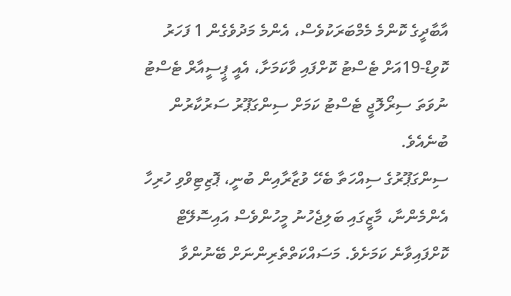އާބާދީގެ ކޮންމެ މެމްބަރަކުވެސް، އެންމެ މަދުވެގެން 1 ފަހަރު ކޮވިޑް-19އަށް ޓެސްޓު ކޮށްފައި ވާކަމަށާ، އެއީ ޕީސީއާރް ޓެސްޓު ނުވަތަ ސިރޯލޮޖީ ޓެސްޓު ކަމަށް ސިންގަޕޫރު ސަރުކާރުން ބުނެއެވެ.
ސިންގަޕޫރުގެ ސިއްހަތާ ބެހޭ ވުޒާރާއިން ބުނީ، ޕޮޒިޓިވްވި ހުރިހާ އެންމެންނާ، މާޒީގައި ބަލިޖެހުނު މީހުންވެސް އައިސޮލޭޓް ކޮށްފައިވާނެ ކަމަށެވެ. މަސައްކަތްތެރިންނަށް ބޭނުންވާ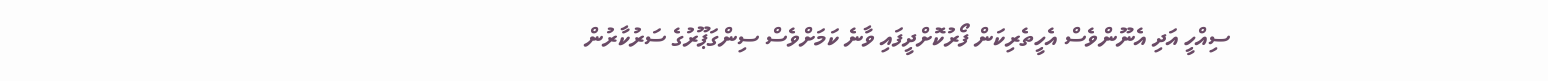ސިއްހީ އަދި އެނޫންވެސް އެހީތެރިކަން ފޯރުކޮށްދީފައި ވާނެ ކަމަށްވެސް ސިންގަޕޫރުގެ ސަރުކާރުން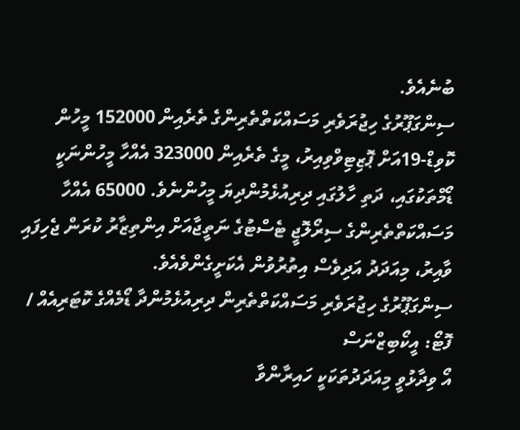ބުނެއެވެ.
ސިންގަޕޫރުގެ ހިޖުރަވެރި މަސައްކަތްތެރިންގެ ތެރެއިން 152000 މީހުން ކޮވިޑް-19އަށް ޕޮޒިޓިވްވިއިރު، މީގެ ތެރެއިން 323000 އެއްހާ މީހުންނަކީ ޑޯމްތަކުގައި، ދަތި ހާލުގައި ދިރިއުޅެމުންދިޔަ މީހުންނެވެ. 65000 އެއްހާ މަސައްކަތްތެރިންގެ ސިރޯލޮޖީ ޓެސްޓުގެ ނަތީޖާއަށް އިންތިޒާރު ކުރަން ޖެހިފައި ވާއިރު، މިއަދަދު އަދިވެސް އިތުރުވުން އެކަށީގެންވެއެވެ.
ސިންގަޕޫރުގެ ހިޖުރަވެރި މަސައްކަތްތެރިން ދިރިއުޅެމުންދާ ޑޯމެއްގެ ކޮޓަރިއެއް / ފޮޓޯ: އީކޯބިޒްނަސް
އޯ ވިދާޅުވީ މިއަދަދުތަކަކީ ހައިރާންވާ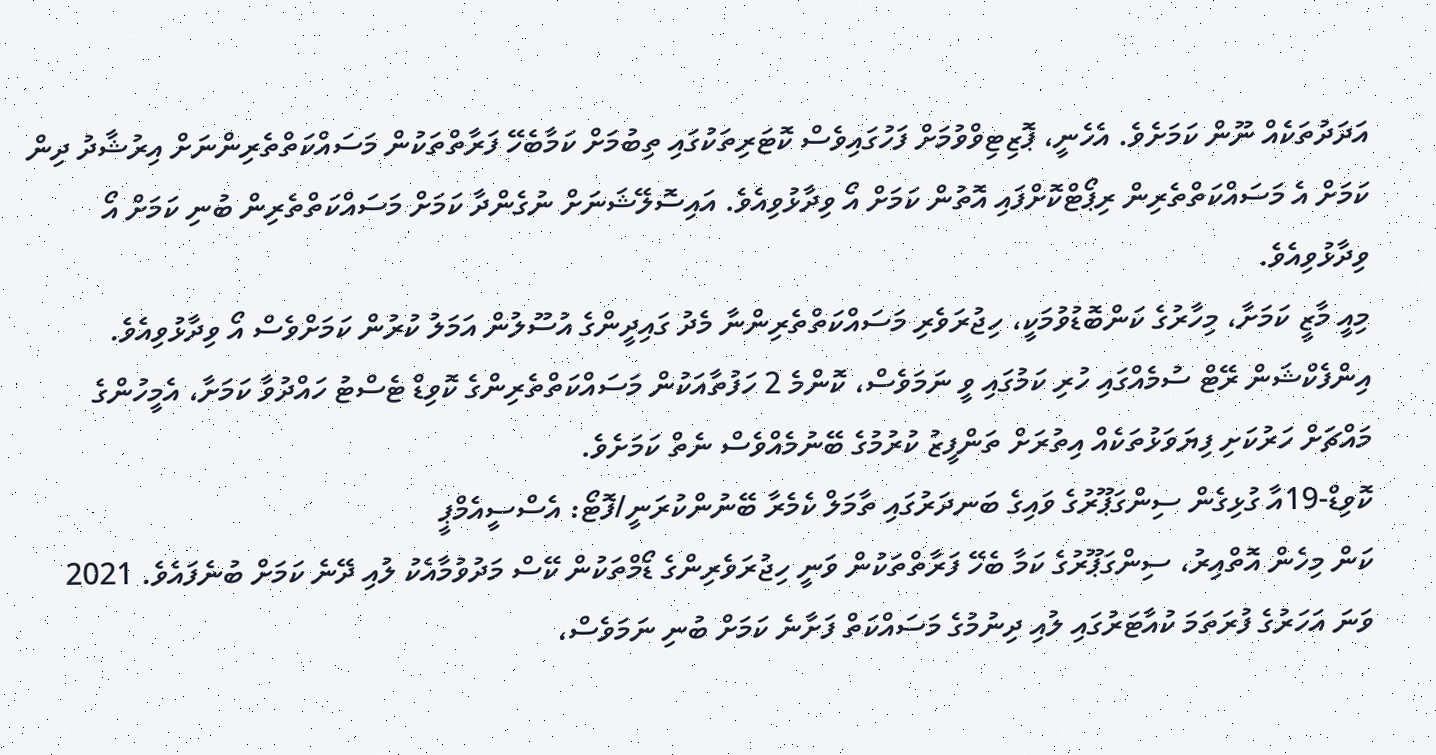އަދަދުތަކެއް ނޫން ކަމަށެވެ. އެހެނީ، ޕޮޒިޓިވްވުމަށް ފަހުގައިވެސް ކޮޓަރިތަކުގައި ތިބުމަށް ކަމާބެހޭ ފަރާތްތަކުން މަސައްކަތްތެރިންނަށް އިރުޝާދު ދިން ކަމަށް އެ މަސައްކަތްތެރިން ރިޕޯޓްކޮށްފައި އޮތުން ކަމަށް އޯ ވިދާޅުވިއެވެ. އައިސޮލޭޝަނަށް ނުގެންދާ ކަމަށް މަސައްކަތްތެރިން ބުނި ކަމަށް އޯ ވިދާޅުވިއެވެ.
މިއީ މާޒީ ކަމަށާ، މިހާރުގެ ކަންބޮޑުވުމަކީ، ހިޖުރަވެރި މަސައްކަތްތެރިންނާ މެދު ގައިދީންގެ އުސޫލުން އަމަލު ކުރުން ކަމަށްވެސް އޯ ވިދާޅުވިއެވެ. އިންފެކްޝަން ރޭޓް ސުމެއްގައި ހުރި ކަމުގައި ވީ ނަމަވެސް، ކޮންމެ 2 ހަފުތާއަކުން މަސައްކަތްތެރިންގެ ކޮވިޑް ޓެސްޓު ހައްދުވާ ކަމަށާ، އެމީހުންގެ މައްޗަށް ހަރުކަށި ފިޔަވަޅުތަކެއް އިތުރަށް ތަންފީޒު ކުރުމުގެ ބޭނުމެއްވެސް ނެތް ކަމަށެވެ.
ކޮވިޑް-19އާ ގުޅިގެން ސިންގަޕޫރުގެ ވައިގެ ބަނދަރުގައި ތާމަލް ކެމެރާ ބޭނުންކުރަނީ/ފޮޓޯ: އެސްސީއެމްޕީ
ކަން މިހެން އޮތްއިރު، ސިންގަޕޫރުގެ ކަމާ ބެހޭ ފަރާތްތަކުން ވަނީ ހިޖުރަވެރިންގެ ޑޯމްތަކުން ކޭސް މަދުވުމާއެކު ލުއި ދޭނެ ކަމަށް ބުނެފައެވެ. 2021 ވަނަ އަހަރުގެ ފުރަތަމަ ކުއާޓަރުގައި ލުއި ދިނުމުގެ މަސައްކަތް ފަށާނެ ކަމަށް ބުނި ނަމަވެސް،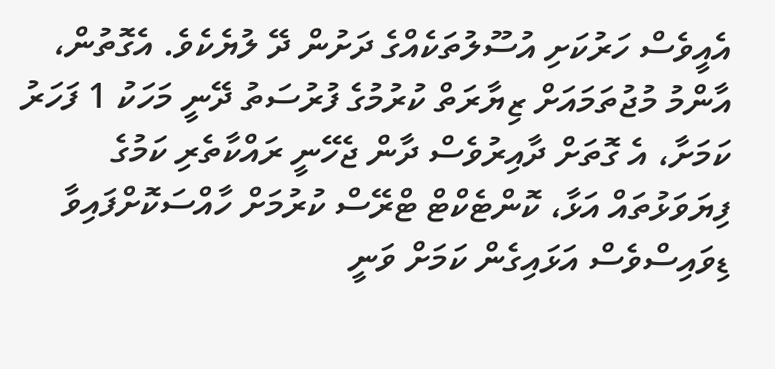އެއީވެސް ހަރުކަށި އުސޫލުތަކެއްގެ ދަށުން ދޭ ލުޔެކެވެ. އެގޮތުން، އާންމު މުޖުތަމައަށް ޒިޔާރަތް ކުރުމުގެ ފުރުސަތު ދޭނީ މަހަކު 1 ފަހަރު ކަމަށާ، އެ ގޮތަށް ދާއިރުވެސް ދާން ޖެހޭނީ ރައްކާތެރި ކަމުގެ ފިޔަވަޅުތައް އަޅާ، ކޮންޓެކްޓް ޓްރޭސް ކުރުމަށް ހާއްސަކޮށްފައިވާ ޑިވައިސްވެސް އަޅައިގެން ކަމަށް ވަނީ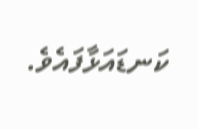ކަނޑައަޅާފައެވެ.